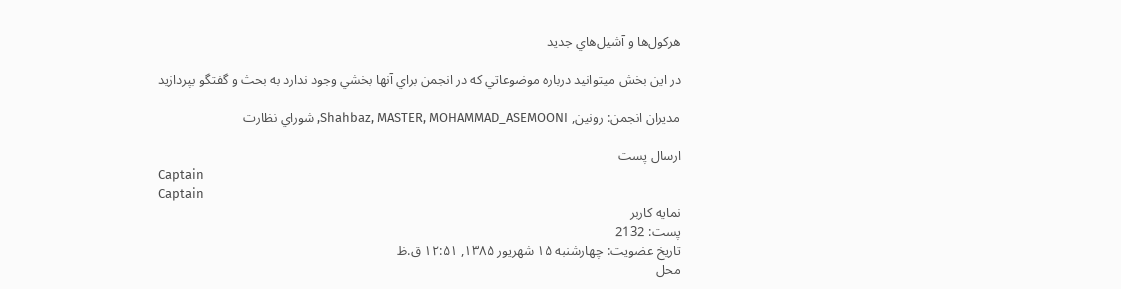هرکول‌ها و آشيل‌هاي جديد

در اين بخش ميتوانيد درباره موضوعاتي كه در انجمن براي آنها بخشي وجود ندارد به بحث و گفتگو بپردازيد

مدیران انجمن: رونین, Shahbaz, MASTER, MOHAMMAD_ASEMOONI, شوراي نظارت

ارسال پست
Captain
Captain
نمایه کاربر
پست: 2132
تاریخ عضویت: چهارشنبه ۱۵ شهریور ۱۳۸۵, ۱۲:۵۱ ق.ظ
محل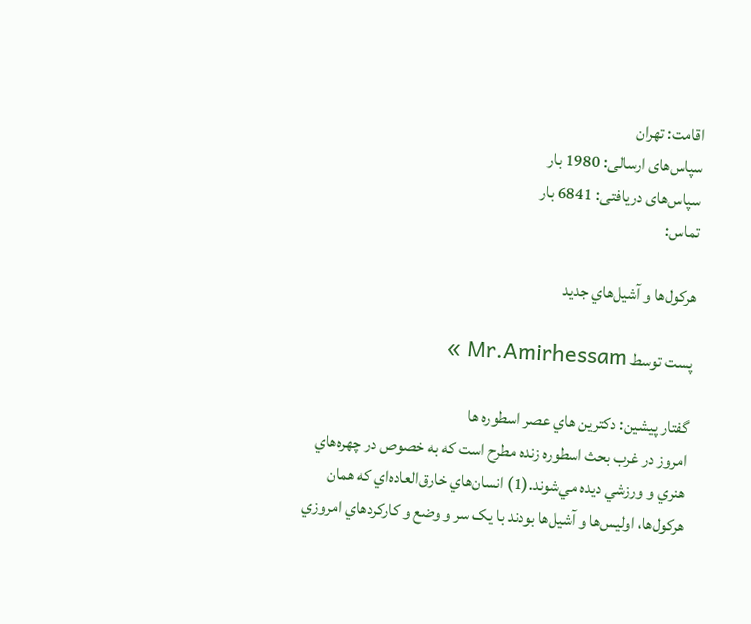اقامت: تهران
سپاس‌های ارسالی: 1980 بار
سپاس‌های دریافتی: 6841 بار
تماس:

هرکول‌ها و آشيل‌هاي جديد

پست توسط Mr.Amirhessam »

گفتار پيشين: دکترين هاي عصر اسطوره ها
امروز در غرب بحث اسطوره زنده مطرح است که به خصوص در چهره‌هاي هنري و ورزشي ديده مي‌شوند.(1) انسان‌هاي خارق‌العاده‌اي که همان هرکول‌ها، اوليس‌ها و آشيل‌ها بودند با يک سر و وضع و کارکردهاي امروزي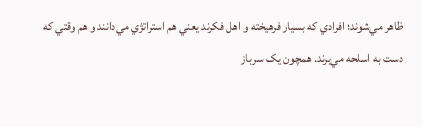ظاهر مي‌شوند؛ افرادي که بسيار فرهيخته و اهل فکرند يعني هم استراتژي مي‌دانند و هم وقتي که دست به اسلحه مي‌برند. همچون يک سرباز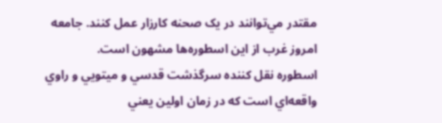مقتدر مي‌توانند در يک صحنه کارزار عمل کنند. جامعه امروز غرب از اين اسطوره‌ها مشهون است.
اسطوره نقل کننده سرگذشت قدسي و ميتويي و راوي واقعه‌اي است که در زمان اولين يعني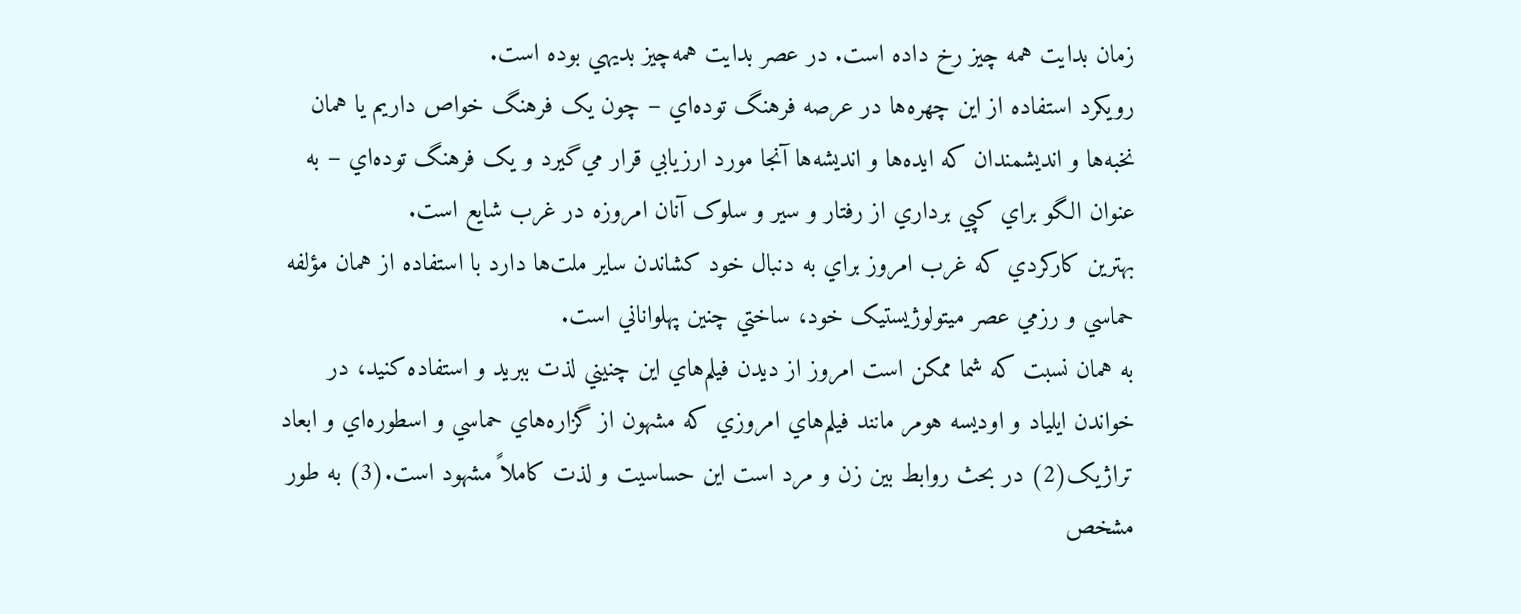زمان بدايت همه چيز رخ داده است. در عصر بدايت همه‌چيز بديهي بوده است.
رويکرد استفاده از اين چهره‌ها در عرصه فرهنگ توده‌اي – چون يک فرهنگ خواص داريم يا همان نخبه‌ها و انديشمندان که ايده‌ها و انديشه‌ها آنجا مورد ارزيابي قرار مي‌گيرد و يک فرهنگ توده‌اي – به عنوان الگو براي کپي برداري از رفتار و سير و سلوک آنان امروزه در غرب شايع است.
بهترين کارکردي که غرب امروز براي به دنبال خود کشاندن ساير ملت‌ها دارد با استفاده از همان مؤلفه حماسي و رزمي عصر ميتولوژيستيک خود، ساختي چنين پهلواناني است.
به همان نسبت که شما ممکن است امروز از ديدن فيلم‌هاي اين چنيني لذت ببريد و استفاده کنيد، در خواندن ايلياد و اوديسه هومر مانند فيلم‌هاي امروزي که مشهون از گزاره‌هاي حماسي و اسطوره‌اي و ابعاد تراژيک(2) در بحث روابط بين زن و مرد است اين حساسيت و لذت کاملاً مشهود است.(3) به طور مشخص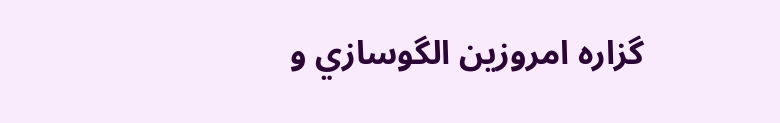گزاره امروزين الگوسازي و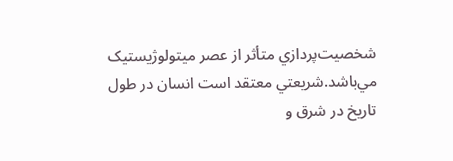شخصيت‌پردازي متأثر از عصر ميتولوژيستيک مي‌باشد.شريعتي معتقد است انسان در طول تاريخ در شرق و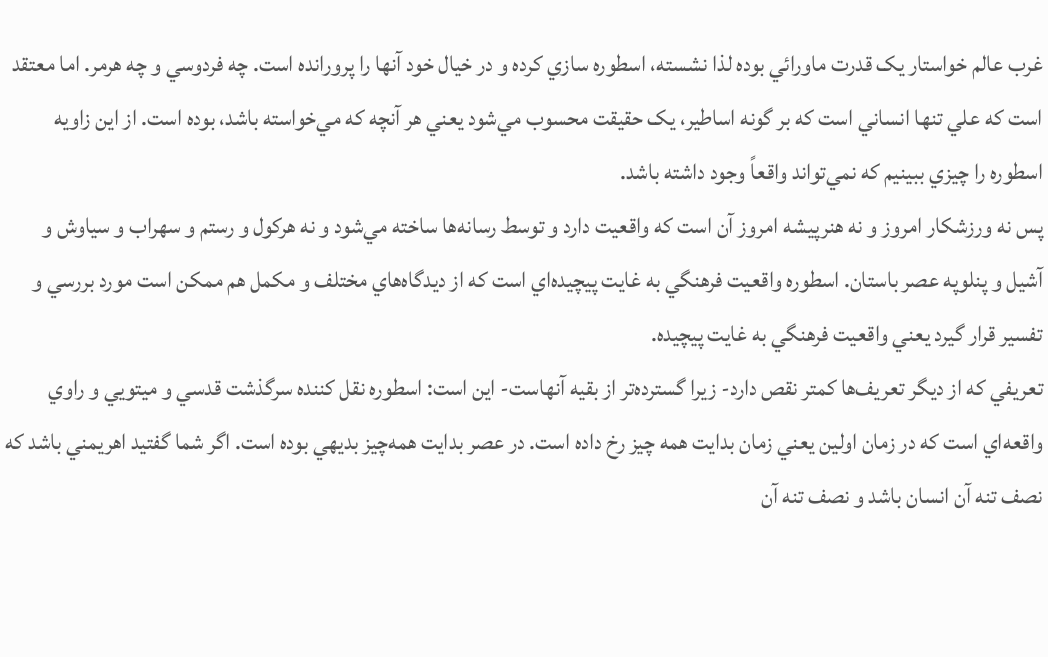غرب عالم خواستار يک قدرت ماورائي بوده لذا نشسته، اسطوره سازي کرده و در خيال خود آنها را پرورانده است. چه فردوسي و چه هرمر. اما معتقد است که علي تنها انساني است که بر گونه اساطير، يک حقيقت محسوب مي‌شود يعني هر آنچه که مي‌خواسته باشد، بوده است. از اين زاويه اسطوره را چيزي ببينيم که نمي‌تواند واقعاً وجود داشته باشد.
پس نه ورزشکار امروز و نه هنرپيشه امروز آن است که واقعيت دارد و توسط رسانه‌ها ساخته مي‌شود و نه هرکول و رستم و سهراب و سياوش و آشيل و پنلوپه عصر باستان. اسطوره واقعيت فرهنگي به غايت پيچيده‌اي است که از ديدگاه‌هاي مختلف و مکمل هم ممکن است مورد بررسي و تفسير قرار گيرد يعني واقعيت فرهنگي به غايت پيچيده.
تعريفي که از ديگر تعريف‌ها کمتر نقص دارد- زيرا گسترده‌تر از بقيه آنهاست- اين است: اسطوره نقل کننده سرگذشت قدسي و ميتويي و راوي واقعه‌اي است که در زمان اولين يعني زمان بدايت همه چيز رخ داده است. در عصر بدايت همه‌چيز بديهي بوده است. اگر شما گفتيد اهريمني باشد که نصف تنه آن انسان باشد و نصف تنه آن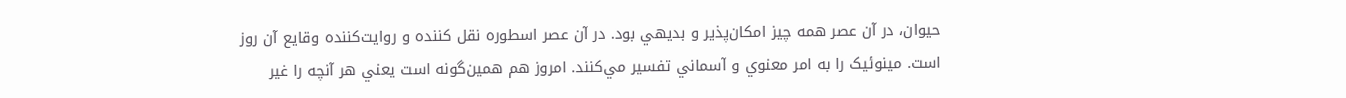حيوان، در آن عصر همه چيز امکان‌پذير و بديهي بود. در آن عصر اسطوره نقل کننده و روايت‌کننده وقايع آن روز است. مينوئيک را به امر معنوي و آسماني تفسير مي‌کنند. امروز هم همين‌گونه است يعني هر آنچه را غير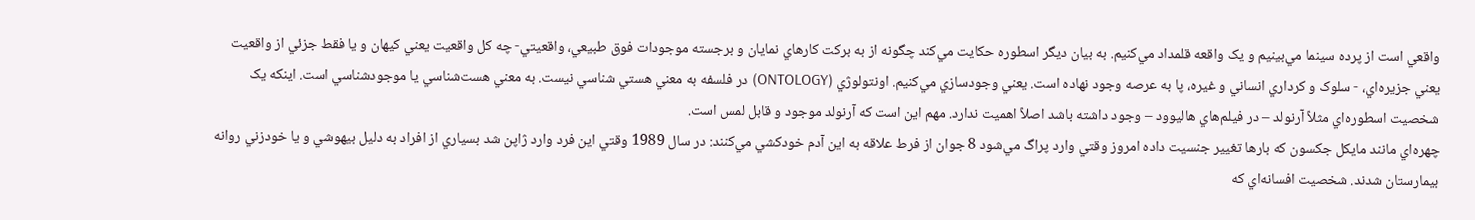واقعي است از پرده سينما مي‌بينيم و يک واقعه قلمداد مي‌کنيم. به بيان ديگر اسطوره حکايت مي‌کند چگونه از به برکت کارهاي نمايان و برجسته موجودات فوق طبيعي، واقعيتي- چه کل واقعيت يعني کيهان و يا فقط جزئي از واقعيت يعني جزيره‌اي، - سلوک و کرداري انساني و غيره، پا به عرصه وجود نهاده است. يعني وجودسازي مي‌کنيم. اونتولوژي (ONTOLOGY) در فلسفه به معني هستي شناسي نيست. به معني هست‌شناسي يا موجود‌شناسي است. اينکه يک شخصيت اسطوره‌اي مثلاً آرنولد – در فيلم‌هاي هاليوود – وجود داشته باشد اصلاً اهميت ندارد. مهم اين است که آرنولد موجود و قابل لمس است.
چهره‌اي مانند مايکل جکسون که بارها تغيير جنسيت داده امروز وقتي وارد پراگ مي‌شود 8 جوان از فرط علاقه به اين آدم خودکشي مي‌کنند: در سال 1989 وقتي اين فرد وارد ژاپن شد بسياري از افراد به دليل بيهوشي و يا خودزني روانه بيمارستان شدند. شخصيت افسانه‌اي که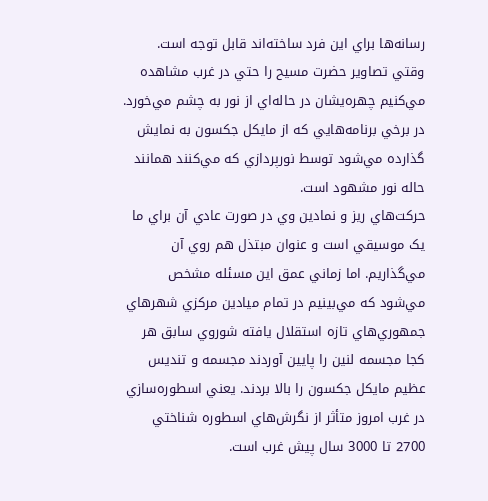رسانه‌ها براي اين فرد ساخته‌اند قابل توجه است.
وقتي تصاوير حضرت مسيح را حتي در غرب مشاهده مي‌کنيم چهره‌يشان در حاله‌اي از نور به چشم مي‌خورد. در برخي برنامه‌هايي که از مايکل جکسون به نمايش گذارده مي‌شود توسط نورپردازي که مي‌کنند همانند حاله نور مشهود است.
حرکت‌هاي ريز و نمادين وي در صورت عادي آن براي ما يک موسيقي است و عنوان مبتذل هم روي آن مي‌گذاريم. اما زماني عمق اين مسئله مشخص مي‌شود که مي‌بينيم در تمام ميادين مرکزي شهرهاي جمهوري‌هاي تازه استقلال يافته شوروي سابق هر کجا مجسمه لنين را پايين آوردند مجسمه و تنديس عظيم مايکل جکسون را بالا بردند. يعني اسطوره‌سازي در غرب امروز متأثر از نگرش‌هاي اسطوره شناختي 2700 تا 3000 سال پيش غرب است.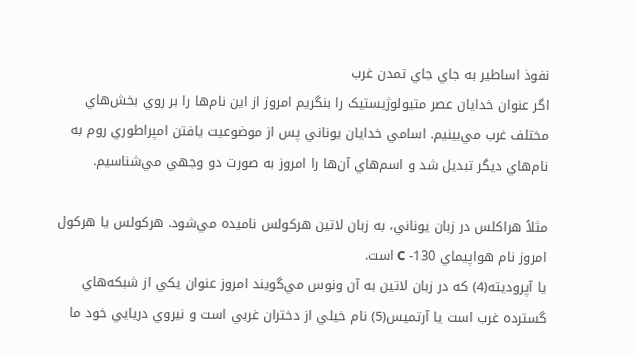نفوذ اساطير به جاي جاي تمدن غرب
اگر عنوان خدايان عصر متيولوژيستيک را بنگريم امروز از اين نام‌ها را بر روي بخش‌هاي مختلف غرب مي‌بينيم. اسامي خدايان يوناني پس از موضوعيت يافتن امپراطوري روم به نام‌هاي ديگر تبديل شد و اسم‌هاي آن‌ها را امروز به صورت دو وجهي مي‌شناسيم.

مثلاً هراکلس در زبان يوناني، به زبان لاتين هرکولس ناميده مي‌شود. هرکولس يا هرکول امروز نام هواپيماي 130- C است.
يا آپروديته(4) که در زبان لاتين به آن ونوس مي‌گويند امروز عنوان يکي از شبکه‌هاي گسترده غرب است يا آرتميس‌(5) نام خيلي از دختران غربي است و نيروي دريايي خود ما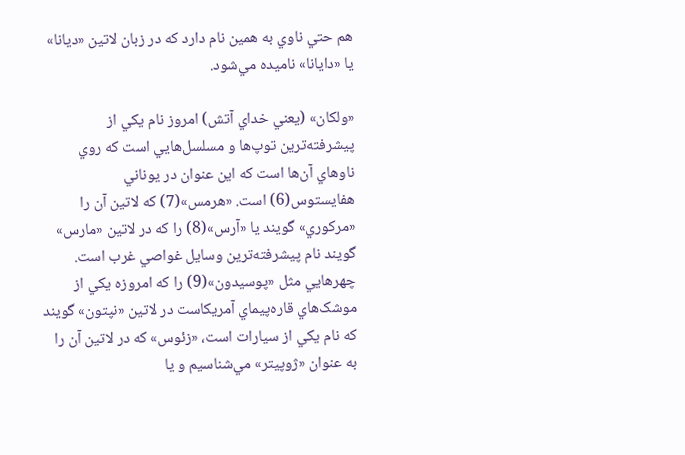هم حتي ناوي به همين نام دارد که در زبان لاتين «ديانا» يا «دايانا» ناميده مي‌شود.

«ولکان» (يعني خداي آتش) امروز نام يکي از پيشرفته‌ترين توپ‌ها و مسلسل‌هايي است که روي ناوهاي آن‌ها است که اين عنوان در يوناني هفايستوس(6) است. «هرمس»(7) که لاتين آن را «مرکوري» گويند يا «آرس»(8) را که در لاتين «مارس» گويند نام پيشرفته‌ترين وسايل غواصي غرب است. چهر‌هايي مثل «پوسيدون»(9) را که امروزه يکي از موشک‌هاي قاره‌پيماي آمريکاست در لاتين «نپتون» گويند که نام يکي از سيارات است، «زئوس» که در لاتين آن را به عنوان «ژوپيتر» مي‌شناسيم و يا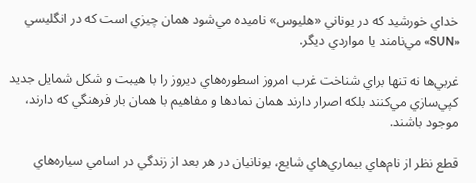خداي خورشيد که در يوناني «هليوس» ناميده مي‌شود همان چيزي است که در انگليسي «SUN» مي‌نامند يا مواردي ديگر.

غربي‌ها نه تنها براي شناخت غرب امروز اسطوره‌هاي ديروز را با هيبت و شکل شمايل جديد کپي‌سازي مي‌کنند بلکه اصرار دارند همان نمادها و مفاهيم با همان بار فرهنگي که دارند، موجود باشند.

قطع نظر از نام‌هاي بيماري‌هاي شايع، يونانيان در هر بعد از زندگي در اسامي سياره‌هاي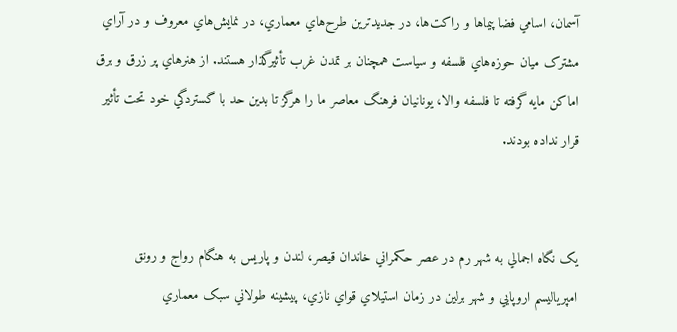آسمان، اسامي فضا پيماها و راکت‌ها، در جديدترين طرح‌هاي معماري، در نمايش‌هاي معروف و در آراي مشترک ميان حوزه‌هاي فلسفه و سياست همچنان بر تمدن غرب تأثيرگذار هستند. از هنرهاي پر زرق و برق اماکن مايه گرفته تا فلسفه والا، يونانيان فرهنگ معاصر ما را هرگز تا بدين حد با گستردگي خود تحت تأثير قرار نداده بودند.


يک نگاه اجمالي به شهر رم در عصر حکمراني خاندان قيصر، لندن و پاريس به هنگام رواج و رونق امپرياليسم اروپايي و شهر برلين در زمان استيلاي قواي نازي، پيشينه طولاني سبک معماري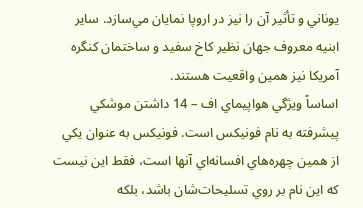يوناني و تأثير آن را نيز در اروپا نمايان مي‌سازد. ساير ابنيه معروف جهان‌ نظير کاخ سفيد و ساختمان کنگره آمريکا نيز همين واقعيت هستند.
اساساً ويژگي هواپيماي اف – 14 داشتن موشکي پيشرفته به نام فونيکس است. فونيکس به عنوان يکي از همين چهره‌هاي افسانه‌اي آنها است، فقط اين نيست که اين نام بر روي تسليحات‌شان باشد، بلکه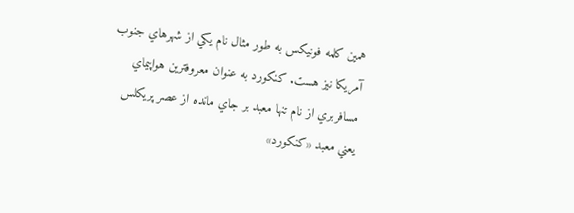همين کلمه فونيکس به طور مثال نام يکي از شهر‌هاي جنوب آمريکا نيز هست. کنکورد به عنوان معروفترين هواپيماي مسافربري از نام تنها معبد بر جاي مانده از عصر پريکلس يعني معبد «کنکورد»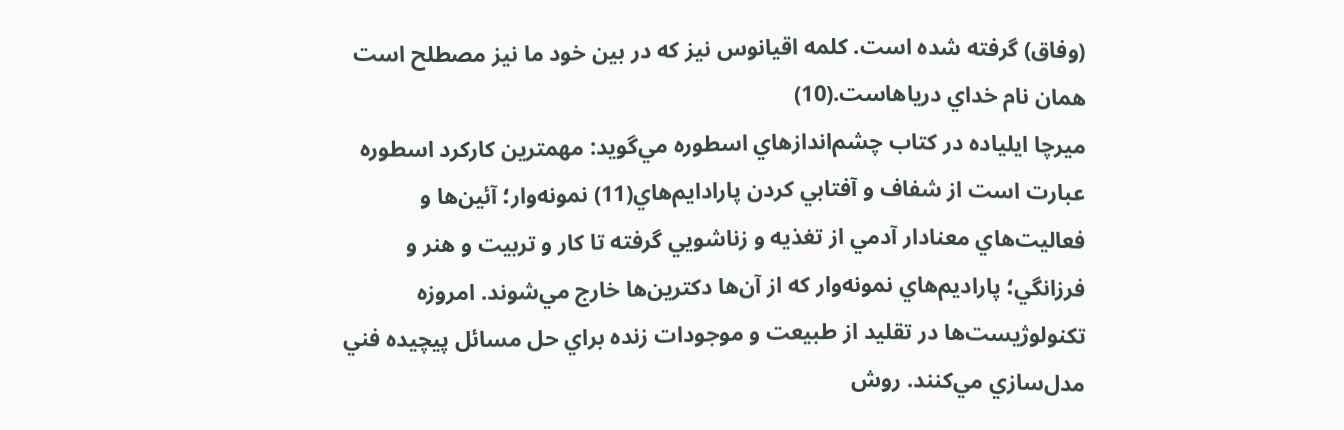(وفاق) گرفته شده است. کلمه اقيانوس نيز که در بين خود ما نيز مصطلح است همان نام خداي درياهاست.(10)
ميرچا ايلياده در کتاب چشم‌اندازهاي اسطوره مي‌گويد: مهمترين کارکرد اسطوره عبارت است از شفاف و آفتابي کردن پارادايم‌هاي(11) نمونه‌وار؛ آئين‌ها و فعاليت‌هاي معنادار آدمي از تغذيه و زناشويي گرفته تا کار و تربيت و هنر و فرزانگي؛ پاراديم‌هاي نمونه‌وار که از آن‌ها دکترين‌ها خارج مي‌شوند. امروزه تکنولوژيست‌ها در تقليد از طبيعت و موجودات زنده براي حل مسائل پيچيده فني مدل‌سازي مي‌کنند. روش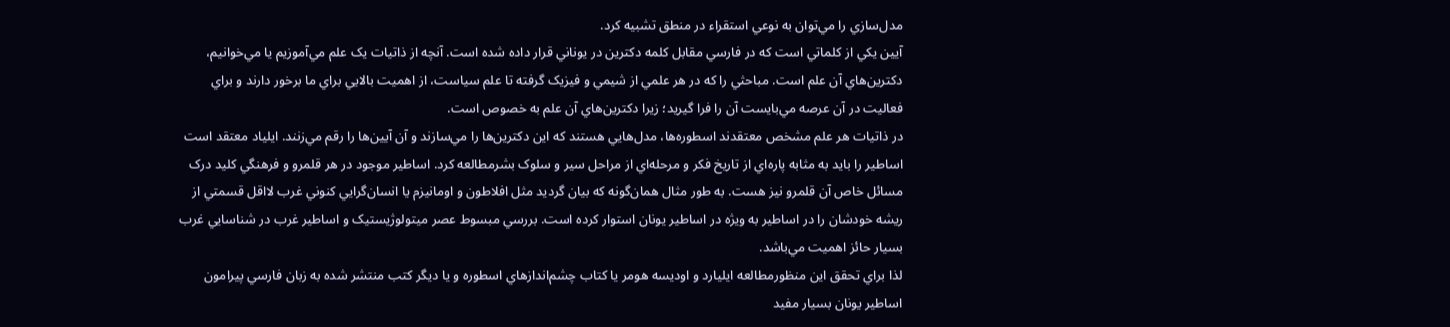مدل‌سازي را مي‌توان به نوعي استقراء در منطق تشبيه کرد.
آيين يکي از کلماتي است که در فارسي مقابل کلمه دکترين در يوناني قرار داده شده است. آنچه از ذاتيات يک علم مي‌آموزيم يا مي‌خوانيم، دکترين‌هاي آن علم است. مباحثي را که در هر علمي از شيمي و فيزيک گرفته تا علم سياست، از اهميت بالايي براي ما برخور دارند و براي فعاليت در آن عرصه مي‌بايست آن را فرا گيريد؛ زيرا دکترين‌هاي آن علم به خصوص است.
در ذاتيات هر علم مشخص معتقدند اسطوره‌ها، مدل‌هايي هستند که اين دکترين‌ها را مي‌سازند و آن آيين‌ها را رقم مي‌زنند. ايلياد معتقد است اساطير را بايد به مثابه پاره‌اي از تاريخ فکر و مرحله‌اي از مراحل سير و سلوک بشرمطالعه کرد. اساطير موجود در هر قلمرو و فرهنگي کليد درک مسائل خاص آن قلمرو نيز هست. به طور مثال همان‌‌گونه که بيان گرديد مثل افلاطون و اومانيزم يا انسان‌گرايي کنوني غرب لااقل قسمتي از ريشه خودشان را در اساطير به ويژه در اساطير يونان استوار کرده است. بررسي مبسوط عصر ميتولوژيستيک و اساطير غرب در شناسايي غرب بسيار حائز اهميت مي‌باشد.
لذا براي تحقق اين منظورمطالعه ايليارد و اوديسه هومر يا کتاب چشم‌اندازهاي اسطوره و يا ديگر کتب منتشر شده به زبان فارسي پيرامون اساطير يونان بسيار مفيد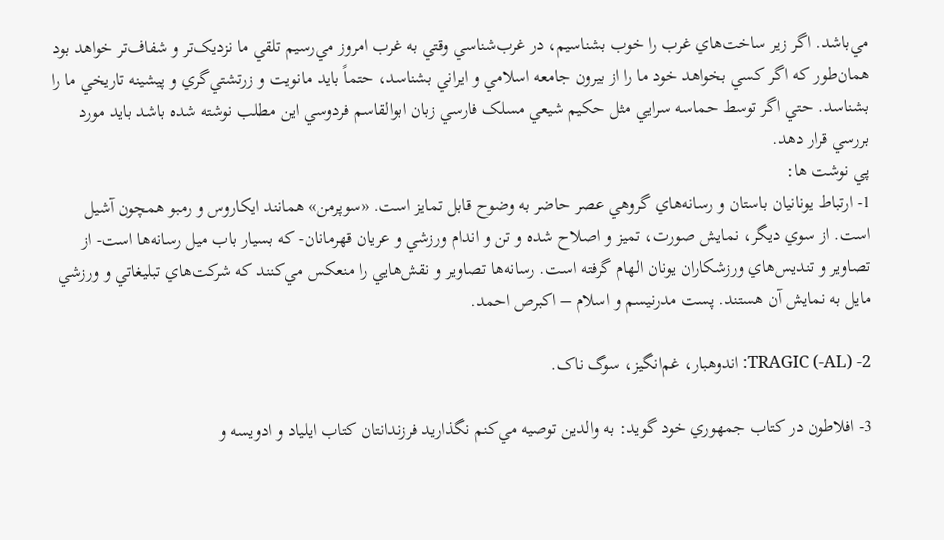مي‌باشد. اگر زير ساخت‌هاي غرب را خوب بشناسيم، در غرب‌شناسي وقتي به غرب امروز مي‌رسيم تلقي ما نزديک‌تر و شفاف‌تر خواهد بود همان‌طور که اگر کسي بخواهد خود ما را از بيرون جامعه اسلامي و ايراني بشناسد، حتماً بايد مانويت و زرتشتي‌گري و پيشينه تاريخي ما را بشناسد. حتي اگر توسط حماسه سرايي مثل حکيم شيعي مسلک فارسي زبان ابوالقاسم فردوسي اين مطلب نوشته شده باشد بايد مورد بررسي قرار دهد.
پي نوشت ها:
1- ارتباط يونانيان باستان و رسانه‌هاي گروهي عصر حاضر به وضوح قابل تمايز است. «سوپرمن» همانند ايکاروس و رمبو همچون آشيل است. از سوي ديگر، نمايش صورت‌، تميز و اصلاح شده و تن و اندام ورزشي و عريان قهرمانان- که بسيار باب ميل رسانه‌ها است- از تصاوير و تنديس‌هاي ورزشکاران يونان الهام گرفته است. رسانه‌ها تصاوير و نقش‌هايي را منعکس مي‌کنند که شرکت‌هاي تبليغاتي و ورزشي مايل به نمايش آن هستند. پست مدرنيسم و اسلام – اکبرص احمد.

2- (TRAGIC (-AL: اندوهبار، غم‌انگيز، سوگ‌ ناک.

3- افلاطون در کتاب جمهوري خود گويد: به والدين توصيه مي‌کنم نگذاريد فرزندانتان کتاب ايلياد و ادويسه و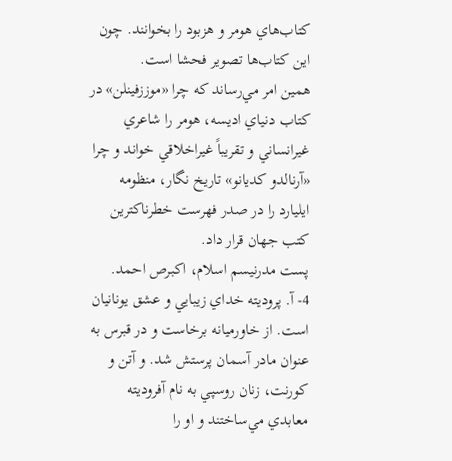کتاب‌هاي هومر و هزبود را بخوانند. چون اين کتاب‌ها تصوير فحشا است.
همين امر مي‌رساند که چرا «موززفينلن» در کتاب دنياي اديسه، هومر را شاعري غيرانساني و تقريباً غيراخلاقي خواند و چرا «آرنالدو کديانو» تاريخ نگار، منظومه ايليارد را در صدر فهرست خطرناکترين کتب جهان قرار داد.
پست مدرنيسم اسلام، اکبرص احمد.
4- آ. پروديته خداي زيبايي و عشق يونانيان است. از خاورميانه برخاست و در قبرس به عنوان مادر آسمان پرستش شد. و آتن و کورنت، زنان روسپي به نام آفروديته معابدي مي‌ساختند و او را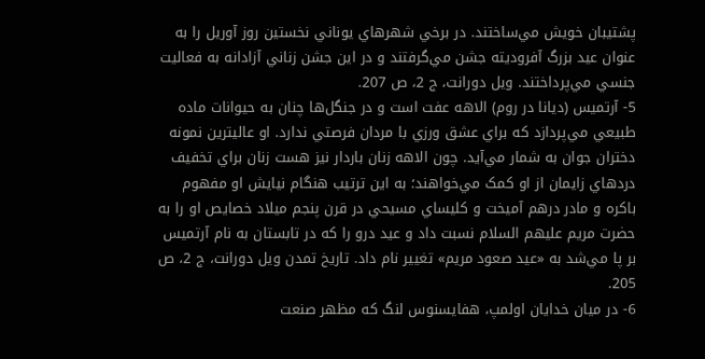پشتيبان خويش مي‌ساختند. در برخي شهرهاي يوناني نخستين روز آوريل را به عنوان عيد بزرگ آفروديته جشن مي‌گرفتند و در اين جشن زناني آزادانه به فعاليت جنسي مي‌پرداختند. ويل دورانت، ج 2، ص 207.
5- آرتميس (ديانا در روم) الاهه عفت است و در جنگل‌ها چنان به حيوانات ماده طبيعي مي‌پردازد که براي عشق ورزي با مردان فرصتي ندارد. او عاليترين نمونه دختران جوان به شمار مي‌آيد. چون الاهه زنان باردار نيز هست زنان براي تخفيف دردهاي زايمان از او کمک مي‌خواهند؛ به اين ترتيب هنگام نيايش او مفهوم باکره و مادر درهم آميخت و کليساي مسيحي در قرن پنجم ميلاد خصايص او را به حضرت مريم عليهم السلام نسبت داد و عيد درو را که در تابستان به نام آرتميس بر پا مي‌شد به «عيد صعود مريم» تغيير نام داد. تاريخ تمدن ويل دورانت، ج 2، ص 205.
6- در ميان خدايان اولمپ، هفايسنوس لنگ که مظهر صنعت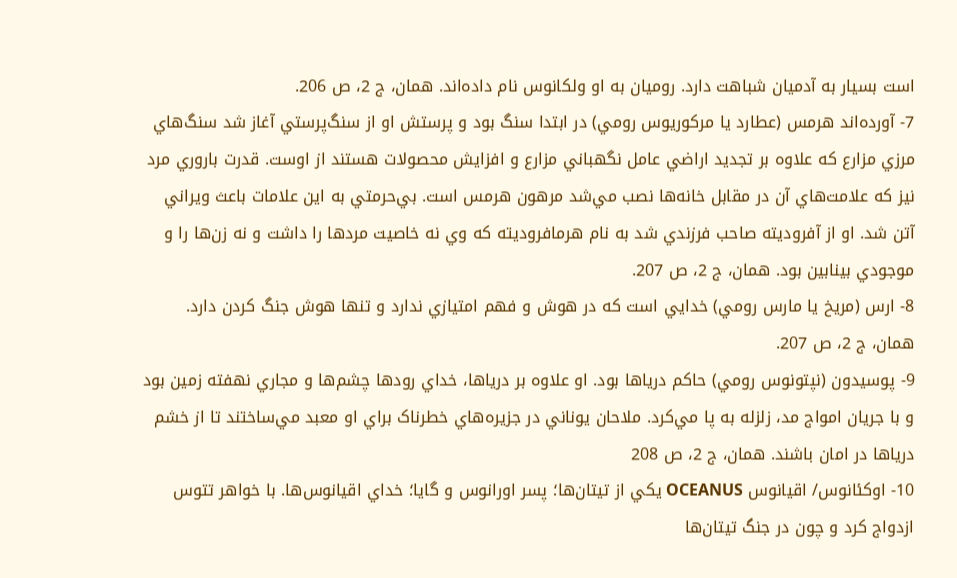است بسيار به آدميان شباهت دارد. روميان به او ولکانوس نام داده‌اند. همان، ج 2، ص 206.
7- آورده‌اند هرمس (عطارد يا مرکوريوس رومي) در ابتدا سنگ بود و پرستش او از سنگ‌پرستي آغاز شد سنگ‌هاي مرزي مزارع که علاوه بر تجديد اراضي عامل نگهباني مزارع و افزايش محصولات هستند از اوست. قدرت باروري مرد نيز که علامت‌هاي آن در مقابل خانه‌ها نصب مي‌شد مرهون هرمس است. بي‌حرمتي به اين علامات باعث ويراني آتن شد. او از آفروديته صاحب فرزندي شد به نام هرمافروديته که وي نه خاصيت مردها را داشت و نه زن‌ها را و موجودي بينابين بود. همان، ج 2، ص 207.
8- ارس (مريخ يا مارس رومي) خدايي است که در هوش و فهم امتيازي ندارد و تنها هوش جنگ کردن دارد. همان، ج 2، ص 207.
9- پوسيدون (نپتونوس رومي) حاکم درياها بود. او علاوه بر درياها، خداي رودها چشم‌ها و مجاري نهفته زمين بود و با جريان امواج مد، زلزله به پا مي‌کرد. ملاحان يوناني در جزيره‌هاي خطرناک براي او معبد مي‌ساختند تا از خشم درياها در امان باشند. همان، ج 2، ص 208
10- اوکئانوس/ اقيانوس OCEANUS يکي از تيتان‌ها؛ پسر اورانوس و گايا؛ خداي اقيانوس‌ها. با خواهر تتوس ازدواج کرد و چون در جنگ تيتان‌ها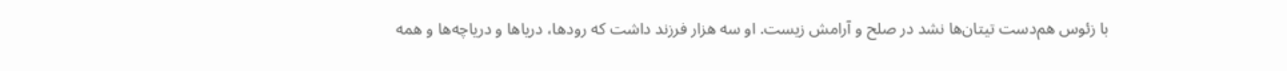با زئوس هم‌دست تيتان‌ها نشد در صلح و آرامش زيست. او سه هزار فرزند داشت که رودها، درياها و درياچه‌ها و همه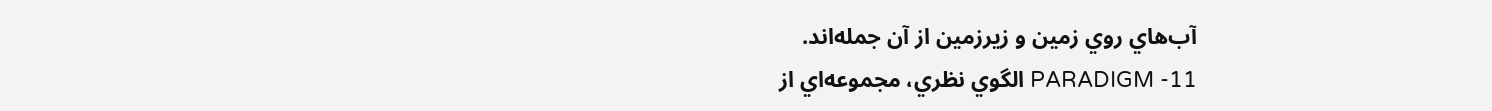آب‌هاي روي زمين و زيرزمين از آن جمله‌اند.
11- PARADIGM الگوي نظري، مجموعه‌اي از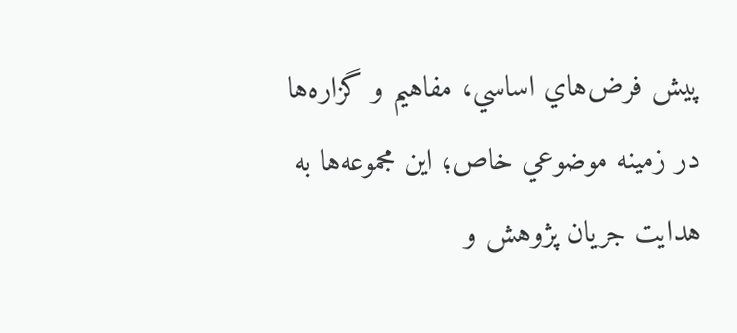پيش فرض‌هاي اساسي، مفاهيم و گزاره‌ها در زمينه موضوعي خاص؛ اين مجموعه‌ها به هدايت جريان پژوهش و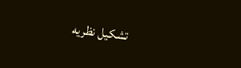تشکيل نظريه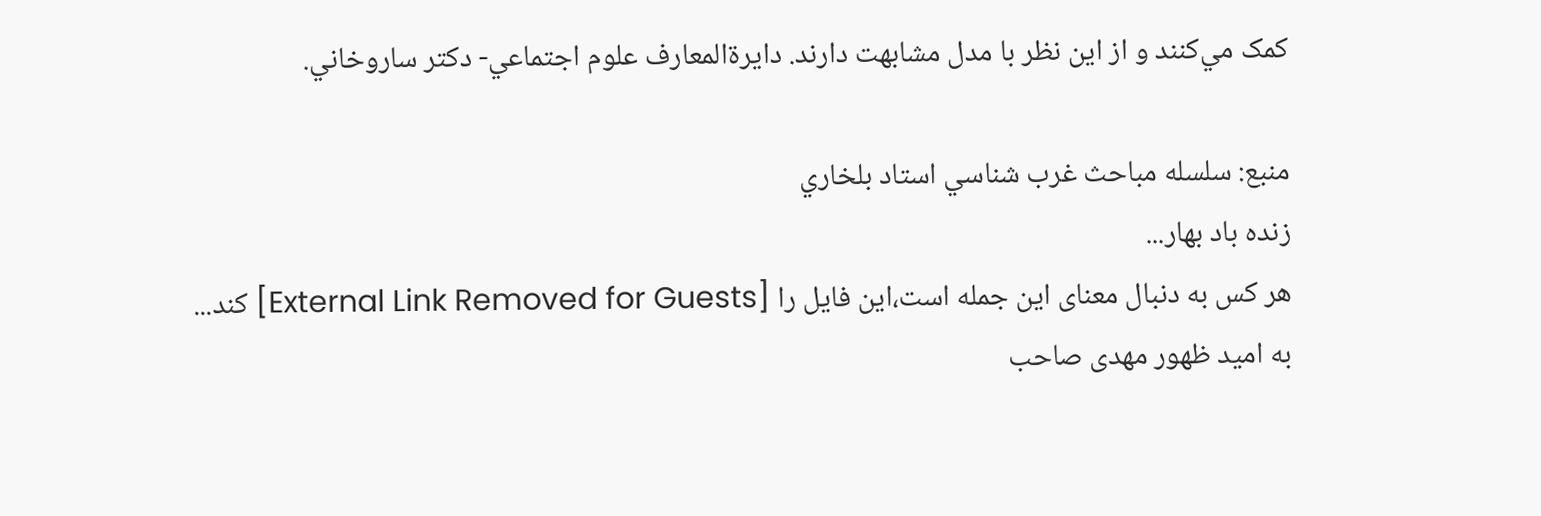کمک مي‌کنند و از اين نظر با مدل مشابهت دارند. دايرةالمعارف علوم اجتماعي- دکتر ساروخاني.

منبع: سلسله مباحث غرب شناسي استاد بلخاري
زنده باد بهار...
هر کس به دنبال معنای این جمله است،این فایل را [External Link Removed for Guests] کند...
به امید ظهور مهدی صاحب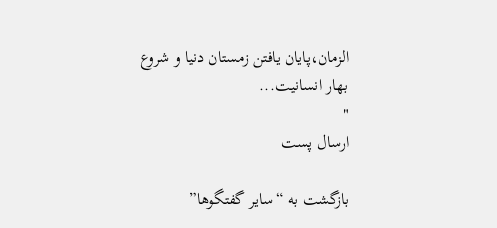الزمان،پایان یافتن زمستان دنیا و شروع بهار انسانیت...
"
ارسال پست

بازگشت به “ساير گفتگوها”